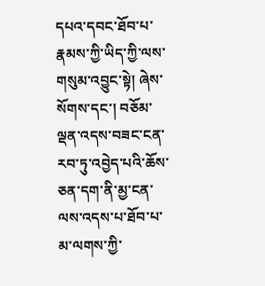དཔའ་དབང་ཐོབ་པ་རྣམས་ཀྱི་ཡིད་ཀྱི་ལས་གསུམ་འབྱུང་སྟེ། ཞེས་སོགས་དང་། བཅོམ་ལྡན་འདས་བཟང་ངན་རབ་ཏུ་འབྱེད་པའི་ཆོས་ཅན་དག་ནི་མྱ་ངན་ལས་འདས་པ་ཐོབ་པ་མ་ལགས་ཀྱི་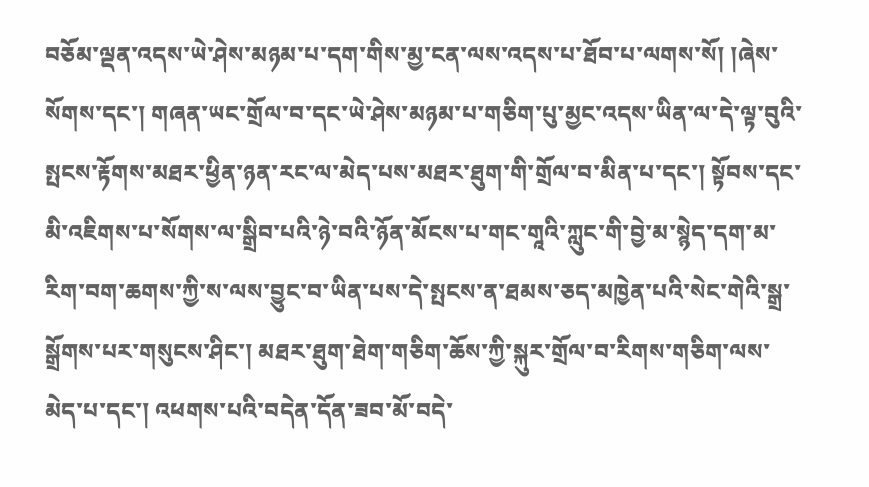བཅོམ་ལྡན་འདས་ཡེ་ཤེས་མཉམ་པ་དག་གིས་མྱ་ངན་ལས་འདས་པ་ཐོབ་པ་ལགས་སོ། །ཞེས་སོགས་དང་། གཞན་ཡང་གྲོལ་བ་དང་ཡེ་ཤེས་མཉམ་པ་གཅིག་པུ་མྱང་འདས་ཡིན་ལ་དེ་ལྟ་བུའི་སྤངས་རྟོགས་མཐར་ཕྱིན་ཉན་རང་ལ་མེད་པས་མཐར་ཐུག་གི་གྲོལ་བ་མིན་པ་དང་། སྟོབས་དང་མི་འཇིགས་པ་སོགས་ལ་སྒྲིབ་པའི་ཉེ་བའི་ཉོན་མོངས་པ་གང་གཱའི་ཀླུང་གི་བྱེ་མ་སྙེད་དག་མ་རིག་བག་ཆགས་ཀྱི་ས་ལས་བྱུང་བ་ཡིན་པས་དེ་སྤངས་ན་ཐམས་ཅད་མཁྱེན་པའི་སེང་གེའི་སྒྲ་སྒྲོགས་པར་གསུངས་ཤིང་། མཐར་ཐུག་ཐེག་གཅིག་ཆོས་ཀྱི་སྐུར་གྲོལ་བ་རིགས་གཅིག་ལས་མེད་པ་དང་། འཕགས་པའི་བདེན་དོན་ཟབ་མོ་བདེ་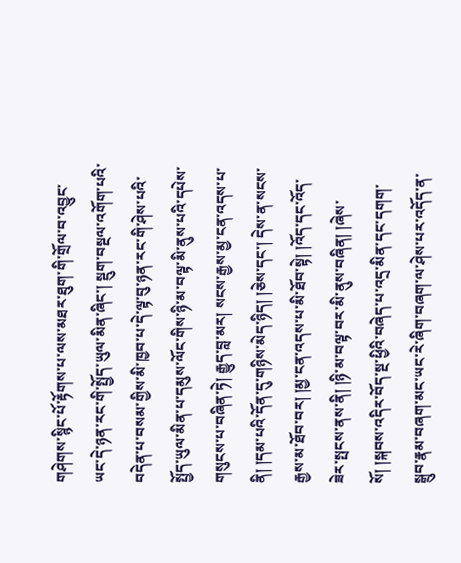གཤེགས་སྙིང་པོ་རྟོགས་པ་ལས་མཐར་ཐུག་གི་གྲོལ་བ་འབྱུང་ཡང་དེ་ཉན་རང་གི་སྤྱོད་ཡུལ་མིན་ཞིང་། སྡུག་བསྔལ་འགོག་པའི་བདེན་པ་བསམ་གྱིས་མི་ཁྱབ་པ་དེ་ལྟ་བུ་ཉན་རང་གི་ཤེས་པའི་སྤྱོད་ཡུལ་མིན་པ་དམུས་ལོང་གིས་ཉི་མ་བལྟ་མི་ནུས་པའི་དཔེས་གསུངས་པ་བཞིན་ཏེ། རྒྱུད་བླ་མར། སངས་རྒྱས་མྱ་ངན་འདས་པ་ནི། །དམ་པའི་དོན་དུ་གཉིས་མེད་ཉིད། །ཅེས་དང་། དེས་ན་སངས་རྒྱས་མ་ཐོབ་བར། །མྱ་ངན་འདས་པ་མི་ཐོབ་སྟེ། །འོད་དང་འོད་ཟེར་སྤངས་ནས་ནི། །ཉི་མ་བལྟ་བར་མི་ནུས་བཞིན། །ཞེས་སོ། །སྐབས་འདིར་བོད་སྔ་ཕྱིའི་བཞེད་པ་འདྲ་མིན་དང་དགག་སྒྲུབ་རྣམ་བཞག་མང་ཡང་རེ་ཞིག་བཞག་ལ་ཤེས་པར་འདོད་ན་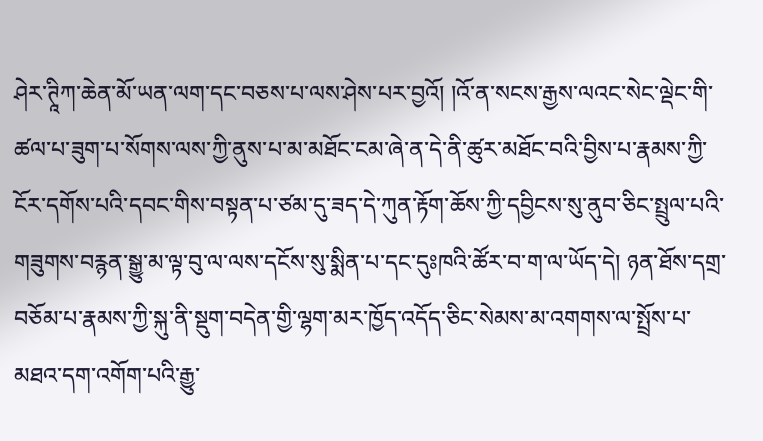ཤེར་ཊཱིཀ་ཆེན་མོ་ཡན་ལག་དང་བཅས་པ་ལས་ཤེས་པར་བྱའོ། །འོ་ན་སངས་རྒྱས་ལའང་སེང་ལྡེང་གི་ཚལ་པ་ཟུག་པ་སོགས་ལས་ཀྱི་ནུས་པ་མ་མཐོང་ངམ་ཞེ་ན་དེ་ནི་ཚུར་མཐོང་བའི་བྱིས་པ་རྣམས་ཀྱི་ངོར་དགོས་པའི་དབང་གིས་བསྟན་པ་ཙམ་དུ་ཟད་དེ་ཀུན་རྟོག་ཆོས་ཀྱི་དབྱིངས་སུ་ནུབ་ཅིང་སྤྲུལ་པའི་གཟུགས་བརྙན་སྒྱུ་མ་ལྟ་བུ་ལ་ལས་དངོས་སུ་སྨིན་པ་དང་དུཿཁའི་ཚོར་བ་ག་ལ་ཡོད་དེ། ཉན་ཐོས་དགྲ་བཅོམ་པ་རྣམས་ཀྱི་སྐུ་ནི་སྡུག་བདེན་གྱི་ལྷག་མར་ཁྱོད་འདོད་ཅིང་སེམས་མ་འགགས་ལ་སྤྲོས་པ་མཐའ་དག་འགོག་པའི་རྒྱུ་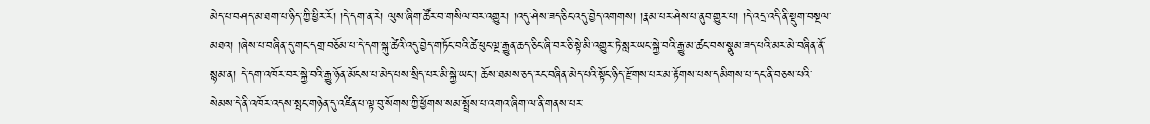མེད་པ་བཤད་མ་ཐག་པ་ཉིད་ཀྱི་ཕྱིར་རོ། །དེ་དག་ན་རེ། ལུས་ཞིག་ཚོར་བ་གསིལ་བར་འགྱུར། །འདུ་ཤེས་ཟད་ཅིང་འདུ་བྱེད་འགགས། །རྣམ་པར་ཤེས་པ་ནུབ་གྱུར་པ། །དེ་འདྲ་འདི་ནི་སྡུག་བསྔལ་མཐའ། །ཞེས་པ་བཞིན་དུ་གང་དགྲ་བཅོམ་པ་དེ་དག་སྐུ་ཚེའི་འདུ་བྱེད་གཏོང་བའི་ཚེ་ཕུང་ལྔ་རྒྱུན་ཆད་ཅིང་ཞི་བར་ཅི་སྟེ་མི་འགྱུར་ཏེ་སླར་ཡང་སྐྱེ་བའི་རྒྱུ་མ་ཚང་བས་སྣུམ་ཟད་པའི་མར་མེ་བཞིན་ནོ་སྙམ་ན། དེ་དག་འཁོར་བར་སྐྱེ་བའི་རྒྱུ་ཉོན་མོངས་པ་མེད་པས་སྲིད་པར་མི་སྐྱེ་ཡང་། ཆོས་ཐམས་ཅད་རང་བཞིན་མེད་པའི་སྟོང་ཉིད་རྫོགས་པར་མ་རྟོགས་པས་དམིགས་པ་དང་ནི་བཅས་པའི་སེམས་དེ་ནི་འཁོར་འདས་སྤང་གཉེན་དུ་འཛིན་པ་ལྟ་བུ་སོགས་ཀྱི་ཕྱོགས་སམ་སྤྲོས་པ་འགའ་ཞིག་ལ་ནི་གནས་པར་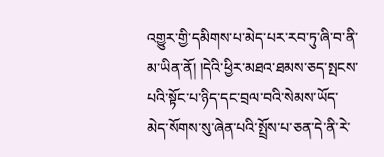འགྱུར་གྱི་དམིགས་པ་མེད་པར་རབ་ཏུ་ཞི་བ་ནི་མ་ཡིན་ནོ། །དེའི་ཕྱིར་མཐའ་ཐམས་ཅད་སྤངས་པའི་སྟོང་པ་ཉིད་དང་བྲལ་བའི་སེམས་ཡོད་མེད་སོགས་སུ་ཞེན་པའི་སྤྲོས་པ་ཅན་དེ་ནི་རེ་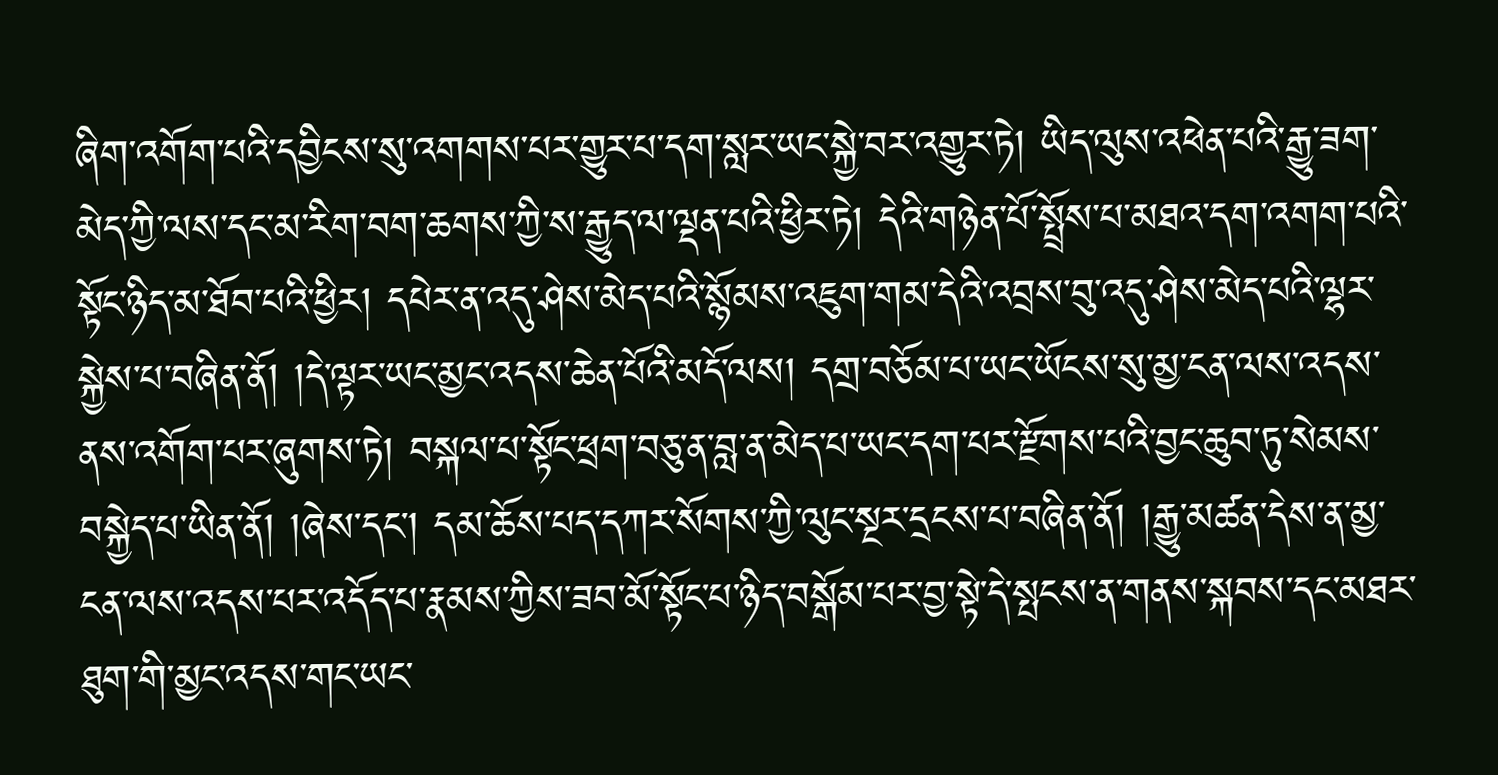ཞིག་འགོག་པའི་དབྱིངས་སུ་འགགས་པར་གྱུར་པ་དག་སླར་ཡང་སྐྱེ་བར་འགྱུར་ཏེ། ཡིད་ལུས་འཕེན་པའི་རྒྱུ་ཟག་མེད་ཀྱི་ལས་དང་མ་རིག་བག་ཆགས་ཀྱི་ས་རྒྱུད་ལ་ལྡན་པའི་ཕྱིར་ཏེ། དེའི་གཉེན་པོ་སྤྲོས་པ་མཐའ་དག་འགག་པའི་སྟོང་ཉིད་མ་ཐོབ་པའི་ཕྱིར། དཔེར་ན་འདུ་ཤེས་མེད་པའི་སྙོམས་འཇུག་གམ་དེའི་འབྲས་བུ་འདུ་ཤེས་མེད་པའི་ལྷར་སྐྱེས་པ་བཞིན་ནོ། །དེ་ལྟར་ཡང་མྱང་འདས་ཆེན་པོའི་མདོ་ལས། དགྲ་བཅོམ་པ་ཡང་ཡོངས་སུ་མྱ་ངན་ལས་འདས་ནས་འགོག་པར་ཞུགས་ཏེ། བསྐལ་པ་སྟོང་ཕྲག་བཅུ་ན་བླ་ན་མེད་པ་ཡང་དག་པར་རྫོགས་པའི་བྱང་ཆུབ་ཏུ་སེམས་བསྐྱེད་པ་ཡིན་ནོ། །ཞེས་དང་། དམ་ཆོས་པད་དཀར་སོགས་ཀྱི་ལུང་སྔར་དྲངས་པ་བཞིན་ནོ། །རྒྱུ་མཚན་དེས་ན་མྱ་ངན་ལས་འདས་པར་འདོད་པ་རྣམས་ཀྱིས་ཟབ་མོ་སྟོང་པ་ཉིད་བསྒོམ་པར་བྱ་སྟེ་དེ་སྤངས་ན་གནས་སྐབས་དང་མཐར་ཐུག་གི་མྱང་འདས་གང་ཡང་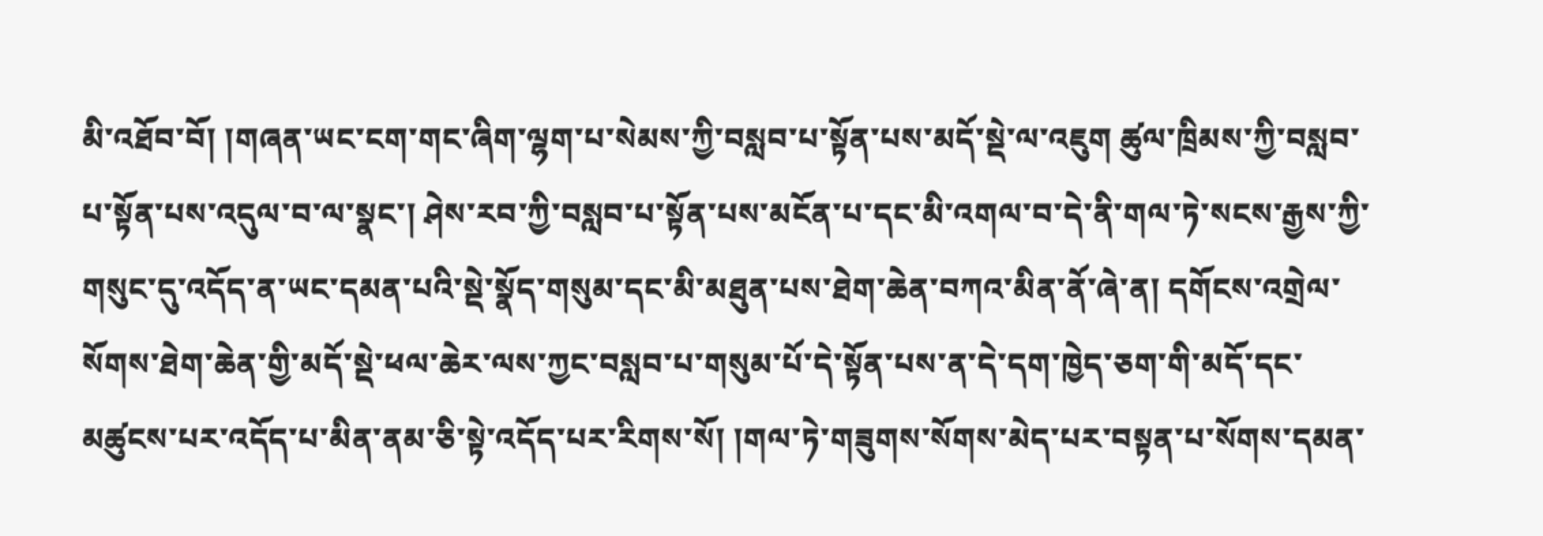མི་འཐོབ་བོ། །གཞན་ཡང་ངག་གང་ཞིག་ལྷག་པ་སེམས་ཀྱི་བསླབ་པ་སྟོན་པས་མདོ་སྡེ་ལ་འཇུག ཚུལ་ཁྲིམས་ཀྱི་བསླབ་པ་སྟོན་པས་འདུལ་བ་ལ་སྣང་། ཤེས་རབ་ཀྱི་བསླབ་པ་སྟོན་པས་མངོན་པ་དང་མི་འགལ་བ་དེ་ནི་གལ་ཏེ་སངས་རྒྱས་ཀྱི་གསུང་དུ་འདོད་ན་ཡང་དམན་པའི་སྡེ་སྣོད་གསུམ་དང་མི་མཐུན་པས་ཐེག་ཆེན་བཀའ་མིན་ནོ་ཞེ་ན། དགོངས་འགྲེལ་སོགས་ཐེག་ཆེན་གྱི་མདོ་སྡེ་ཕལ་ཆེར་ལས་ཀྱང་བསླབ་པ་གསུམ་པོ་དེ་སྟོན་པས་ན་དེ་དག་ཁྱེད་ཅག་གི་མདོ་དང་མཚུངས་པར་འདོད་པ་མིན་ནམ་ཅི་སྟེ་འདོད་པར་རིགས་སོ། །གལ་ཏེ་གཟུགས་སོགས་མེད་པར་བསྟན་པ་སོགས་དམན་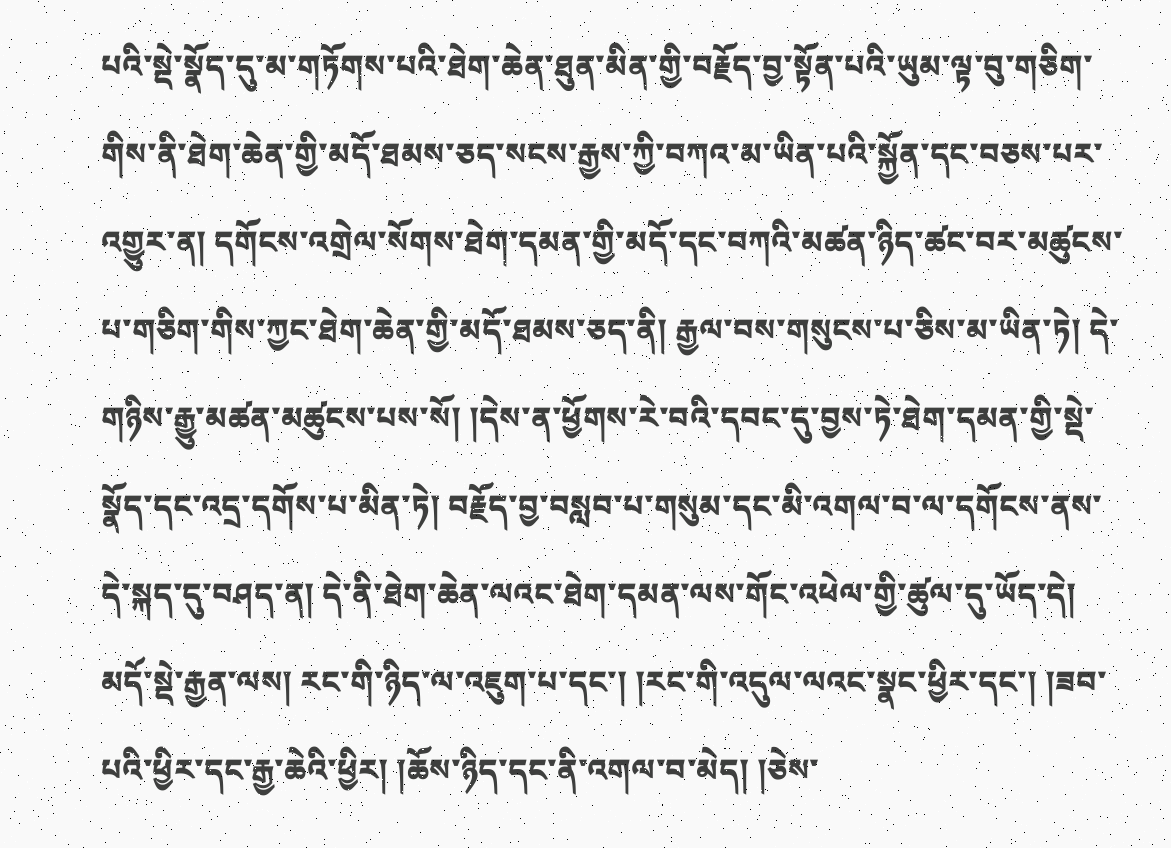པའི་སྡེ་སྣོད་དུ་མ་གཏོགས་པའི་ཐེག་ཆེན་ཐུན་མིན་གྱི་བརྗོད་བྱ་སྟོན་པའི་ཡུམ་ལྟ་བུ་གཅིག་གིས་ནི་ཐེག་ཆེན་གྱི་མདོ་ཐམས་ཅད་སངས་རྒྱས་ཀྱི་བཀའ་མ་ཡིན་པའི་སྐྱོན་དང་བཅས་པར་འགྱུར་ན། དགོངས་འགྲེལ་སོགས་ཐེག་དམན་གྱི་མདོ་དང་བཀའི་མཚན་ཉིད་ཚང་བར་མཚུངས་པ་གཅིག་གིས་ཀྱང་ཐེག་ཆེན་གྱི་མདོ་ཐམས་ཅད་ནི། རྒྱལ་བས་གསུངས་པ་ཅིས་མ་ཡིན་ཏེ། དེ་གཉིས་རྒྱུ་མཚན་མཚུངས་པས་སོ། །དེས་ན་ཕྱོགས་རེ་བའི་དབང་དུ་བྱས་ཏེ་ཐེག་དམན་གྱི་སྡེ་སྣོད་དང་འདྲ་དགོས་པ་མིན་ཏེ། བརྗོད་བྱ་བསླབ་པ་གསུམ་དང་མི་འགལ་བ་ལ་དགོངས་ནས་དེ་སྐད་དུ་བཤད་ན། དེ་ནི་ཐེག་ཆེན་ལའང་ཐེག་དམན་ལས་གོང་འཕེལ་གྱི་ཚུལ་དུ་ཡོད་དེ། མདོ་སྡེ་རྒྱན་ལས། རང་གི་ཉིད་ལ་འཇུག་པ་དང་། །རང་གི་འདུལ་ལའང་སྣང་ཕྱིར་དང་། །ཟབ་པའི་ཕྱིར་དང་རྒྱ་ཆེའི་ཕྱིར། །ཆོས་ཉིད་དང་ནི་འགལ་བ་མེད། །ཅེས་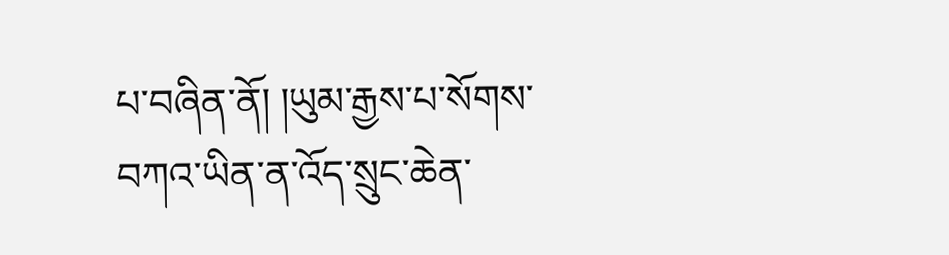པ་བཞིན་ནོ། །ཡུམ་རྒྱས་པ་སོགས་བཀའ་ཡིན་ན་འོད་སྲུང་ཆེན་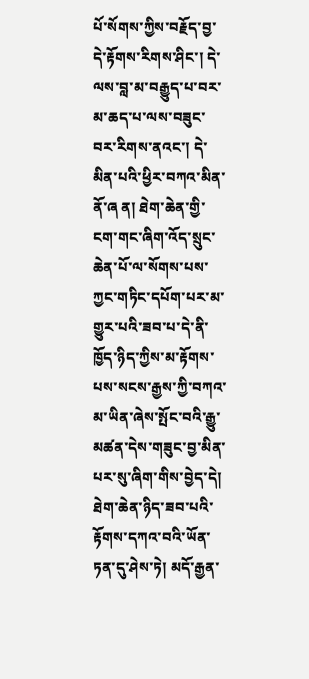པོ་སོགས་ཀྱིས་བརྗོད་བྱ་དེ་རྟོགས་རིགས་ཤིང་། དེ་ལས་བླ་མ་བརྒྱུད་པ་བར་མ་ཆད་པ་ལས་བཟུང་བར་རིགས་ནའང་། དེ་མིན་པའི་ཕྱིར་བཀའ་མིན་ནོ་ཞ ན། ཐེག་ཆེན་གྱི་ངག་གང་ཞིག་འོད་སྲུང་ཆེན་པོ་ལ་སོགས་པས་ཀྱང་གཏིང་དཔོག་པར་མ་གྱུར་པའི་ཟབ་པ་དེ་ནི་ཁྱོད་ཉིད་ཀྱིས་མ་རྟོགས་པས་སངས་རྒྱས་ཀྱི་བཀའ་མ་ཡིན་ཞེས་སྤོང་བའི་རྒྱུ་མཚན་དེས་གཟུང་བྱ་མིན་པར་སུ་ཞིག་གིས་བྱེད་དེ། ཐེག་ཆེན་ཉིད་ཟབ་པའི་རྟོགས་དཀའ་བའི་ཡོན་ཏན་དུ་ཤེས་ཏེ། མདོ་རྒྱན་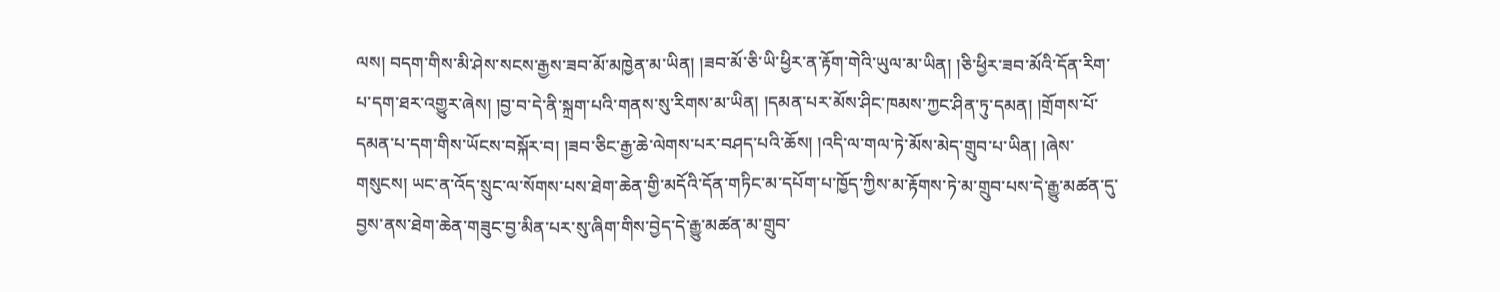ལས། བདག་གིས་མི་ཤེས་སངས་རྒྱས་ཟབ་མོ་མཁྱེན་མ་ཡིན། །ཟབ་མོ་ཅི་ཡི་ཕྱིར་ན་རྟོག་གེའི་ཡུལ་མ་ཡིན། །ཅི་ཕྱིར་ཟབ་མོའི་དོན་རིག་པ་དག་ཐར་འགྱུར་ཞེས། །བྱ་བ་དེ་ནི་སྐྲག་པའི་གནས་སུ་རིགས་མ་ཡིན། །དམན་པར་མོས་ཤིང་ཁམས་ཀྱང་ཤིན་ཏུ་དམན། །གྲོགས་པོ་དམན་པ་དག་གིས་ཡོངས་བསྐོར་བ། །ཟབ་ཅིང་རྒྱ་ཆེ་ལེགས་པར་བཤད་པའི་ཆོས། །འདི་ལ་གལ་ཏེ་མོས་མེད་གྲུབ་པ་ཡིན། །ཞེས་གསུངས། ཡང་ན་འོད་སྲུང་ལ་སོགས་པས་ཐེག་ཆེན་གྱི་མདོའི་དོན་གཏིང་མ་དཔོག་པ་ཁྱོད་ཀྱིས་མ་རྟོགས་ཏེ་མ་གྲུབ་པས་དེ་རྒྱུ་མཚན་དུ་བྱས་ནས་ཐེག་ཆེན་གཟུང་བྱ་མིན་པར་སུ་ཞིག་གིས་བྱེད་དེ་རྒྱུ་མཚན་མ་གྲུབ་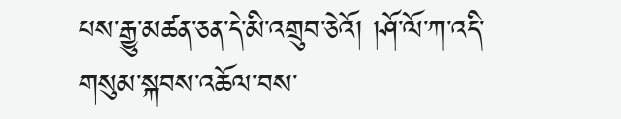པས་རྒྱུ་མཚན་ཅན་དེ་མི་འགྲུབ་ཅེའོ། །ཤོ་ལོ་ཀ་འདི་གསུམ་སྐབས་འཆོལ་བས་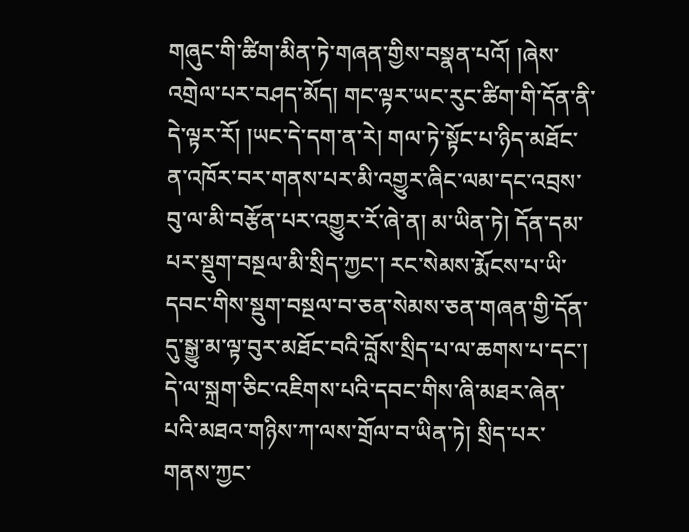གཞུང་གི་ཚིག་མིན་ཏེ་གཞན་གྱིས་བསྣན་པའོ། །ཞེས་འགྲེལ་པར་བཤད་མོད། གང་ལྟར་ཡང་རུང་ཚིག་གི་དོན་ནི་དེ་ལྟར་རོ། །ཡང་དེ་དག་ན་རེ། གལ་ཏེ་སྟོང་པ་ཉིད་མཐོང་ན་འཁོར་བར་གནས་པར་མི་འགྱུར་ཞིང་ལམ་དང་འབྲས་བུ་ལ་མི་བརྩོན་པར་འགྱུར་རོ་ཞེ་ན། མ་ཡིན་ཏེ། དོན་དམ་པར་སྡུག་བསྔལ་མི་སྲིད་ཀྱང་། རང་སེམས་རྨོངས་པ་ཡི་དབང་གིས་སྡུག་བསྔལ་བ་ཅན་སེམས་ཅན་གཞན་གྱི་དོན་དུ་སྒྱུ་མ་ལྟ་བུར་མཐོང་བའི་བློས་སྲིད་པ་ལ་ཆགས་པ་དང་། དེ་ལ་སྐྲག་ཅིང་འཇིགས་པའི་དབང་གིས་ཞི་མཐར་ཞེན་པའི་མཐའ་གཉིས་ཀ་ལས་གྲོལ་བ་ཡིན་ཏེ། སྲིད་པར་གནས་ཀྱང་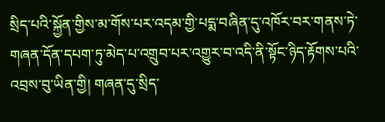སྲིད་པའི་སྐྱོན་གྱིས་མ་གོས་པར་འདམ་གྱི་པདྨ་བཞིན་དུ་འཁོར་བར་གནས་ཏེ་གཞན་དོན་དཔག་ཏུ་མེད་པ་འགྲུབ་པར་འགྱུར་བ་འདི་ནི་སྟོང་ཉིད་རྟོགས་པའི་འབྲས་བུ་ཡིན་གྱི། གཞན་དུ་སྲིད་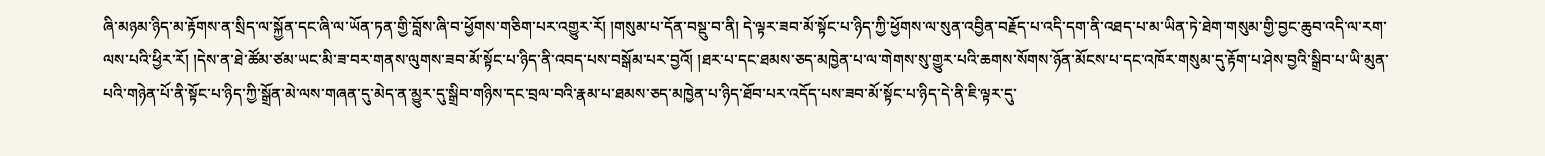ཞི་མཉམ་ཉིད་མ་རྟོགས་ན་སྲིད་ལ་སྐྱོན་དང་ཞི་ལ་ཡོན་ཏན་གྱི་བློས་ཞི་བ་ཕྱོགས་གཅིག་པར་འགྱུར་རོ། །གསུམ་པ་དོན་བསྡུ་བ་ནི། དེ་ལྟར་ཟབ་མོ་སྟོང་པ་ཉིད་ཀྱི་ཕྱོགས་ལ་སུན་འབྱིན་བརྗོད་པ་འདི་དག་ནི་འཐད་པ་མ་ཡིན་ཏེ་ཐེག་གསུམ་གྱི་བྱང་ཆུབ་འདི་ལ་རག་ལས་པའི་ཕྱིར་རོ། །དེས་ན་ཐེ་ཚོམ་ཙམ་ཡང་མི་ཟ་བར་གནས་ལུགས་ཟབ་མོ་སྟོང་པ་ཉིད་ནི་འབད་པས་བསྒོམ་པར་བྱའོ། །ཐར་པ་དང་ཐམས་ཅད་མཁྱེན་པ་ལ་གེགས་སུ་གྱུར་པའི་ཆགས་སོགས་ཉོན་མོངས་པ་དང་འཁོར་གསུམ་དུ་རྟོག་པ་ཤེས་བྱའི་སྒྲིབ་པ་ཡི་མུན་པའི་གཉེན་པོ་ནི་སྟོང་པ་ཉིད་ཀྱི་སྒྲོན་མེ་ལས་གཞན་དུ་མེད་ན་མྱུར་དུ་སྒྲིབ་གཉིས་དང་བྲལ་བའི་རྣམ་པ་ཐམས་ཅད་མཁྱེན་པ་ཉིད་ཐོབ་པར་འདོད་པས་ཟབ་མོ་སྟོང་པ་ཉིད་དེ་ནི་ཇི་ལྟར་དུ་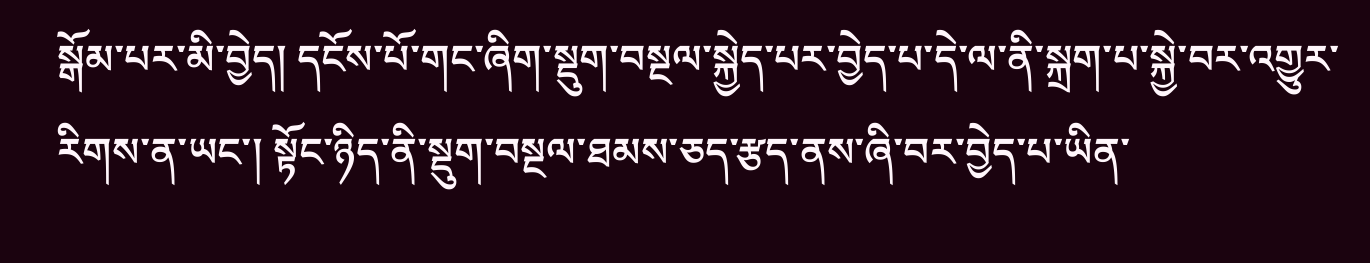སྒོམ་པར་མི་བྱེད། དངོས་པོ་གང་ཞིག་སྡུག་བསྔལ་སྐྱེད་པར་བྱེད་པ་དེ་ལ་ནི་སྐྲག་པ་སྐྱེ་བར་འགྱུར་རིགས་ན་ཡང་། སྟོང་ཉིད་ནི་སྡུག་བསྔལ་ཐམས་ཅད་རྩད་ནས་ཞི་བར་བྱེད་པ་ཡིན་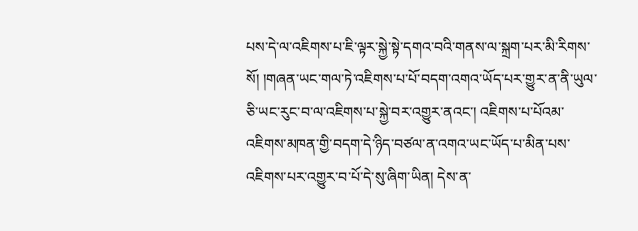པས་དེ་ལ་འཇིགས་པ་ཇི་ལྟར་སྐྱེ་སྟེ་དགའ་བའི་གནས་ལ་སྐྲག་པར་མི་རིགས་སོ། །གཞན་ཡང་གལ་ཏེ་འཇིགས་པ་པོ་བདག་འགའ་ཡོད་པར་གྱུར་ན་ནི་ཡུལ་ཅི་ཡང་རུང་བ་ལ་འཇིགས་པ་སྐྱེ་བར་འགྱུར་ནའང་། འཇིགས་པ་པོའམ་འཇིགས་མཁན་གྱི་བདག་དེ་ཉིད་བཙལ་ན་འགའ་ཡང་ཡོད་པ་མིན་པས་འཇིགས་པར་འགྱུར་བ་པོ་དེ་སུ་ཞིག་ཡིན། དེས་ན་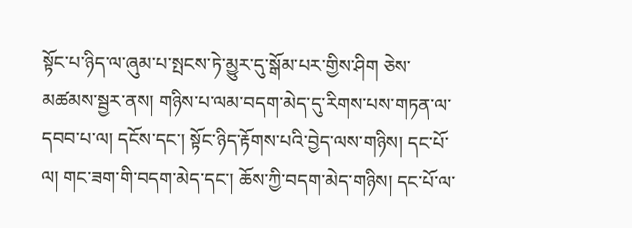སྟོང་པ་ཉིད་ལ་ཞུམ་པ་སྤངས་ཏེ་མྱུར་དུ་སྒོམ་པར་གྱིས་ཤིག ཅེས་མཚམས་སྦྱར་ནས། གཉིས་པ་ལམ་བདག་མེད་དུ་རིགས་པས་གཏན་ལ་དབབ་པ་ལ། དངོས་དང་། སྟོང་ཉིད་རྟོགས་པའི་བྱེད་ལས་གཉིས། དང་པོ་ལ། གང་ཟག་གི་བདག་མེད་དང་། ཆོས་ཀྱི་བདག་མེད་གཉིས། དང་པོ་ལ་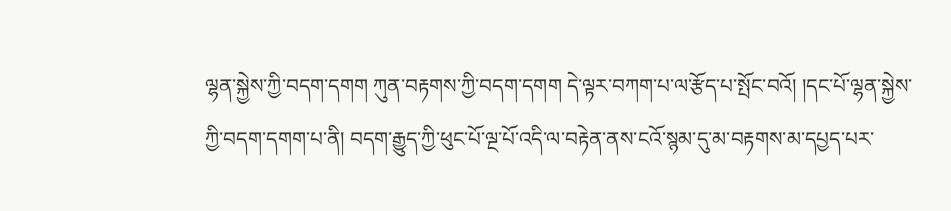ལྷན་སྐྱེས་ཀྱི་བདག་དགག ཀུན་བརྟགས་ཀྱི་བདག་དགག དེ་ལྟར་བཀག་པ་ལ་རྩོད་པ་སྤོང་བའོ། །དང་པོ་ལྷན་སྐྱེས་ཀྱི་བདག་དགག་པ་ནི། བདག་རྒྱུད་ཀྱི་ཕུང་པོ་ལྔ་པོ་འདི་ལ་བརྟེན་ནས་ངའོ་སྙམ་དུ་མ་བརྟགས་མ་དཔྱད་པར་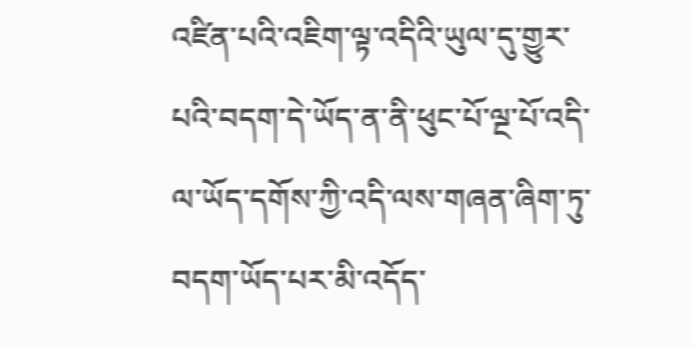འཛིན་པའི་འཇིག་ལྟ་འདིའི་ཡུལ་དུ་གྱུར་པའི་བདག་དེ་ཡོད་ན་ནི་ཕུང་པོ་ལྔ་པོ་འདི་ལ་ཡོད་དགོས་ཀྱི་འདི་ལས་གཞན་ཞིག་ཏུ་བདག་ཡོད་པར་མི་འདོད་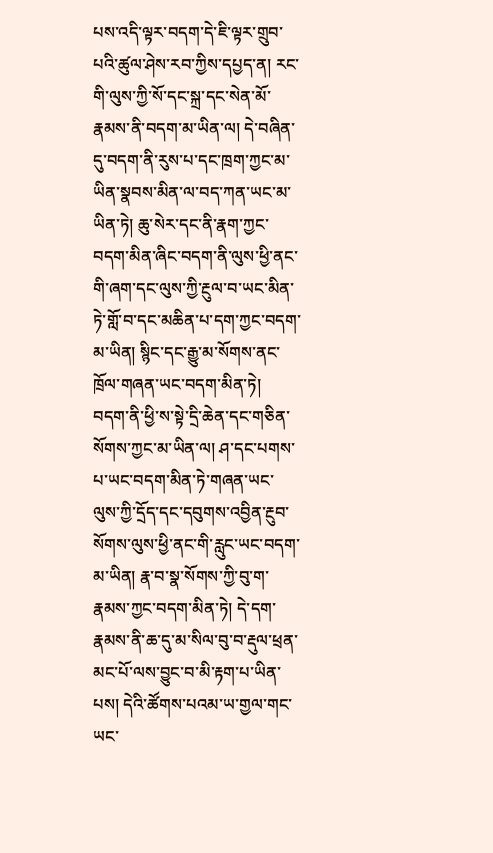པས་འདི་ལྟར་བདག་དེ་ཇི་ལྟར་གྲུབ་པའི་ཚུལ་ཤེས་རབ་ཀྱིས་དཔྱད་ན། རང་གི་ལུས་ཀྱི་སོ་དང་སྐྲ་དང་སེན་མོ་རྣམས་ནི་བདག་མ་ཡིན་ལ། དེ་བཞིན་དུ་བདག་ནི་རུས་པ་དང་ཁྲག་ཀྱང་མ་ཡིན་སྣབས་མིན་ལ་བད་ཀན་ཡང་མ་ཡིན་ཏེ། ཆུ་སེར་དང་ནི་རྣག་ཀྱང་བདག་མིན་ཞིང་བདག་ནི་ལུས་ཕྱི་ནང་གི་ཞག་དང་ལུས་ཀྱི་རྔུལ་བ་ཡང་མིན་ཏེ་གློ་བ་དང་མཆིན་པ་དག་ཀྱང་བདག་མ་ཡིན། སྙིང་དང་རྒྱུ་མ་སོགས་ནང་ཁྲོལ་གཞན་ཡང་བདག་མིན་ཏེ། བདག་ནི་ཕྱི་ས་སྟེ་དྲི་ཆེན་དང་གཅིན་སོགས་ཀྱང་མ་ཡིན་ལ། ཤ་དང་པགས་པ་ཡང་བདག་མིན་ཏེ་གཞན་ཡང་ལུས་ཀྱི་དྲོད་དང་དབུགས་འབྱིན་རྔུབ་སོགས་ལུས་ཕྱི་ནང་གི་རླུང་ཡང་བདག་མ་ཡིན། རྣ་བ་སྣ་སོགས་ཀྱི་བུ་ག་རྣམས་ཀྱང་བདག་མིན་ཏེ། དེ་དག་རྣམས་ནི་ཆ་དུ་མ་སིལ་བུ་བ་རྡུལ་ཕྲན་མང་པོ་ལས་བྱུང་བ་མི་རྟག་པ་ཡིན་པས། དེའི་ཚོགས་པའམ་ཡ་གྱལ་གང་ཡང་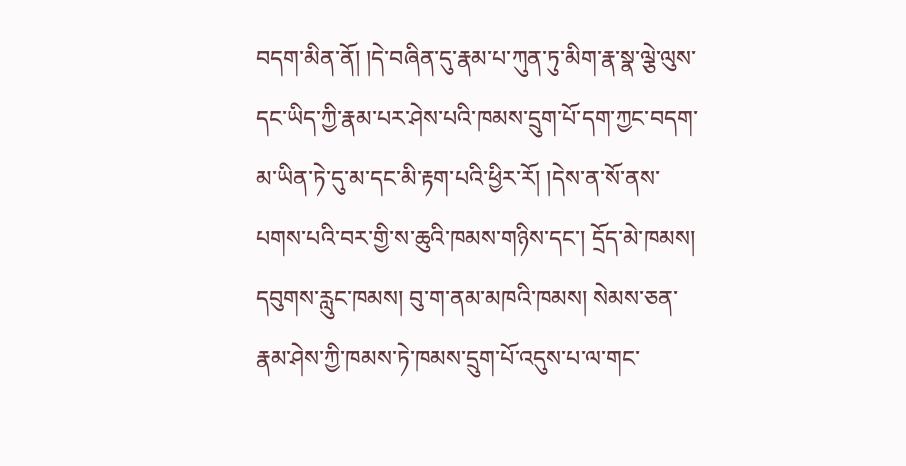བདག་མིན་ནོ། །དེ་བཞིན་དུ་རྣམ་པ་ཀུན་ཏུ་མིག་རྣ་སྣ་ལྕེ་ལུས་དང་ཡིད་ཀྱི་རྣམ་པར་ཤེས་པའི་ཁམས་དྲུག་པོ་དག་ཀྱང་བདག་མ་ཡིན་ཏེ་དུ་མ་དང་མི་རྟག་པའི་ཕྱིར་རོ། །དེས་ན་སོ་ནས་པགས་པའི་བར་གྱི་ས་ཆུའི་ཁམས་གཉིས་དང་། དྲོད་མེ་ཁམས། དབུགས་རླུང་ཁམས། བུ་ག་ནམ་མཁའི་ཁམས། སེམས་ཅན་རྣམ་ཤེས་ཀྱི་ཁམས་ཏེ་ཁམས་དྲུག་པོ་འདུས་པ་ལ་གང་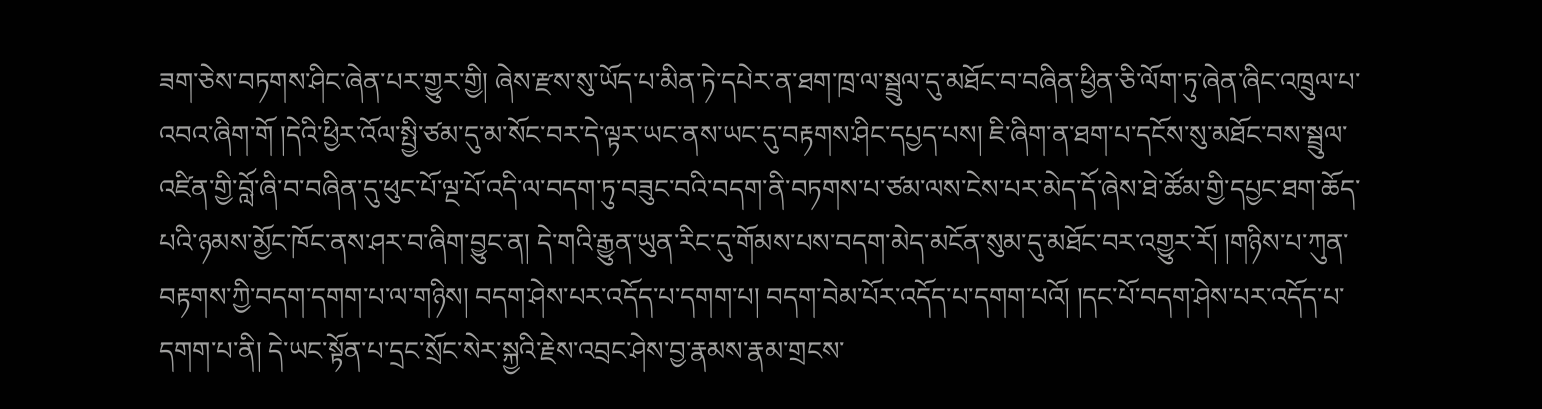ཟག་ཅེས་བཏགས་ཤིང་ཞེན་པར་གྱུར་གྱི། ཞེས་རྫས་སུ་ཡོད་པ་མིན་ཏེ་དཔེར་ན་ཐག་ཁྲ་ལ་སྦྲུལ་དུ་མཐོང་བ་བཞིན་ཕྱིན་ཅི་ལོག་ཏུ་ཞེན་ཞིང་འཁྲུལ་པ་འབའ་ཞིག་གོ །དེའི་ཕྱིར་འོལ་སྤྱི་ཙམ་དུ་མ་སོང་བར་དེ་ལྟར་ཡང་ནས་ཡང་དུ་བརྟགས་ཤིང་དཔྱད་པས། ཇི་ཞིག་ན་ཐག་པ་དངོས་སུ་མཐོང་བས་སྦྲུལ་འཛིན་གྱི་བློ་ཞི་བ་བཞིན་དུ་ཕུང་པོ་ལྔ་པོ་འདི་ལ་བདག་ཏུ་བཟུང་བའི་བདག་ནི་བཏགས་པ་ཙམ་ལས་ངེས་པར་མེད་དོ་ཞེས་ཐེ་ཚོམ་གྱི་དཔྱང་ཐག་ཆོད་པའི་ཉམས་མྱོང་ཁོང་ནས་ཤར་བ་ཞིག་བྱུང་ན། དེ་གའི་རྒྱུན་ཡུན་རིང་དུ་གོམས་པས་བདག་མེད་མངོན་སུམ་དུ་མཐོང་བར་འགྱུར་རོ། །གཉིས་པ་ཀུན་བརྟགས་ཀྱི་བདག་དགག་པ་ལ་གཉིས། བདག་ཤེས་པར་འདོད་པ་དགག་པ། བདག་བེམ་པོར་འདོད་པ་དགག་པའོ། །དང་པོ་བདག་ཤེས་པར་འདོད་པ་དགག་པ་ནི། དེ་ཡང་སྟོན་པ་དྲང་སྲོང་སེར་སྐྱའི་རྗེས་འབྲང་ཤེས་བྱ་རྣམས་རྣམ་གྲངས་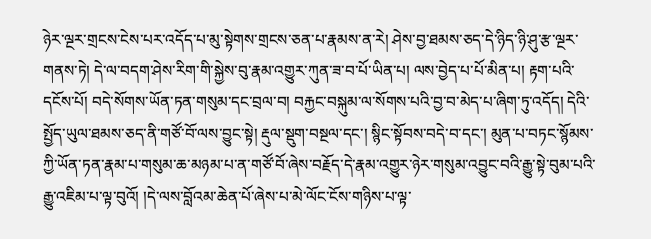ཉེར་ལྔར་གྲངས་ངེས་པར་འདོད་པ་མུ་སྟེགས་གྲངས་ཅན་པ་རྣམས་ན་རེ། ཤེས་བྱ་ཐམས་ཅད་དེ་ཉིད་ཉི་ཤུ་རྩ་ལྔར་གནས་ཏེ། དེ་ལ་བདག་ཤེས་རིག་གི་སྐྱེས་བུ་རྣམ་འགྱུར་ཀུན་ཟ་བ་པོ་ཡིན་པ། ལས་བྱེད་པ་པོ་མིན་པ། རྟག་པའི་དངོས་པོ། བདེ་སོགས་ཡོན་ཏན་གསུམ་དང་བྲལ་བ། བརྐྱང་བསྐུམ་ལ་སོགས་པའི་བྱ་བ་མེད་པ་ཞིག་ཏུ་འདོད། དེའི་སྤྱོད་ཡུལ་ཐམས་ཅད་ནི་གཙོ་བོ་ལས་བྱུང་སྟེ། རྡུལ་སྡུག་བསྔལ་དང་། སྙིང་སྟོབས་བདེ་བ་དང་། མུན་པ་བཏང་སྙོམས་ཀྱི་ཡོན་ཏན་རྣམ་པ་གསུམ་ཆ་མཉམ་པ་ན་གཙོ་བོ་ཞེས་བརྗོད་དེ་རྣམ་འགྱུར་ཉེར་གསུམ་འབྱུང་བའི་རྒྱུ་སྟེ་བུམ་པའི་རྒྱུ་འཇིམ་པ་ལྟ་བུའོ། །དེ་ལས་བློའམ་ཆེན་པོ་ཞེས་པ་མེ་ལོང་ངོས་གཉིས་པ་ལྟ་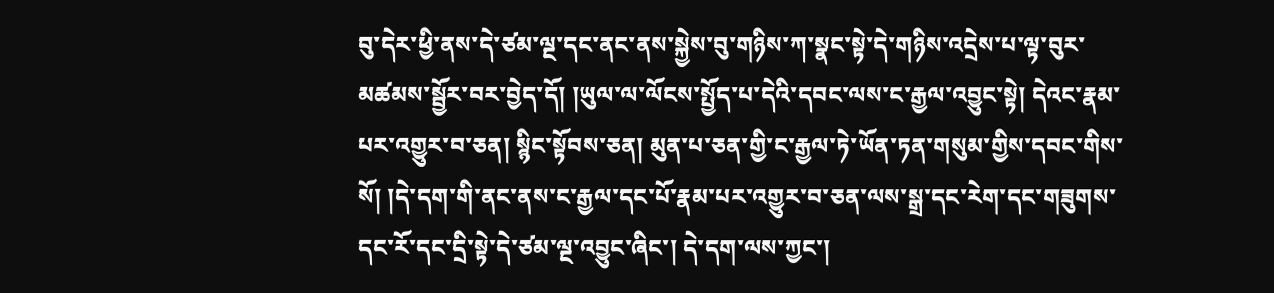བུ་དེར་ཕྱི་ནས་དེ་ཙམ་ལྔ་དང་ནང་ནས་སྐྱེས་བུ་གཉིས་ཀ་སྣང་སྟེ་དེ་གཉིས་འདྲེས་པ་ལྟ་བུར་མཚམས་སྦྱོར་བར་བྱེད་དོ། །ཡུལ་ལ་ལོངས་སྤྱོད་པ་དེའི་དབང་ལས་ང་རྒྱལ་འབྱུང་སྟེ། དེའང་རྣམ་པར་འགྱུར་བ་ཅན། སྙིང་སྟོབས་ཅན། མུན་པ་ཅན་གྱི་ང་རྒྱལ་ཏེ་ཡོན་ཏན་གསུམ་གྱིས་དབང་གིས་སོ། །དེ་དག་གི་ནང་ནས་ང་རྒྱལ་དང་པོ་རྣམ་པར་འགྱུར་བ་ཅན་ལས་སྒྲ་དང་རེག་དང་གཟུགས་དང་རོ་དང་དྲི་སྟེ་དེ་ཙམ་ལྔ་འབྱུང་ཞིང་། དེ་དག་ལས་ཀྱང་།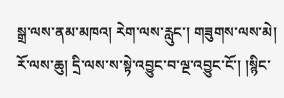སྒྲ་ལས་ནམ་མཁའ། རེག་ལས་རླུང་། གཟུགས་ལས་མེ། རོ་ལས་ཆུ། དྲི་ལས་ས་སྟེ་འབྱུང་བ་ལྔ་འབྱུང་ངོ་། །སྙིང་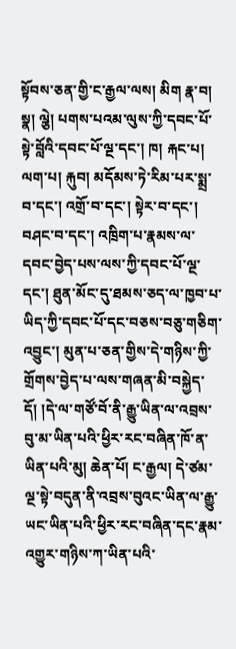སྟོབས་ཅན་གྱི་ང་རྒྱལ་ལས། མིག རྣ་བ། སྣ། ལྕེ། པགས་པའམ་ལུས་ཀྱི་དབང་པོ་སྟེ་བློའི་དབང་པོ་ལྔ་དང་། ཁ། རྐང་པ། ལག་པ། རྐུབ། མདོམས་ཏེ་རིམ་པར་སྨྲ་བ་དང་། འགྲོ་བ་དང་། སྟེར་བ་དང་། བཤང་བ་དང་། འཁྲིག་པ་རྣམས་ལ་དབང་བྱེད་པས་ལས་ཀྱི་དབང་པོ་ལྔ་དང་། ཐུན་མོང་དུ་ཐམས་ཅད་ལ་ཁྱབ་པ་ཡིད་ཀྱི་དབང་པོ་དང་བཅས་བཅུ་གཅིག་འབྱུང་། མུན་པ་ཅན་གྱིས་དེ་གཉིས་ཀྱི་གྲོགས་བྱེད་པ་ལས་གཞན་མི་བསྐྱེད་དོ། །དེ་ལ་གཙོ་བོ་ནི་རྒྱུ་ཡིན་ལ་འབྲས་བུ་མ་ཡིན་པའི་ཕྱིར་རང་བཞིན་ཁོ་ན་ཡིན་པའི་མུ། ཆེན་པོ། ང་རྒྱལ། དེ་ཙམ་ལྔ་སྟེ་བདུན་ནི་འབྲས་བུའང་ཡིན་ལ་རྒྱུ་ཡང་ཡིན་པའི་ཕྱིར་རང་བཞིན་དང་རྣམ་འགྱུར་གཉིས་ཀ་ཡིན་པའི་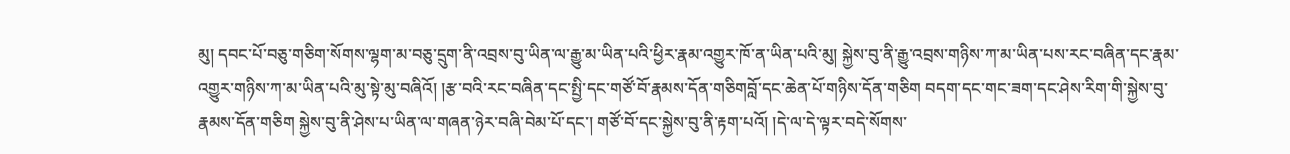མུ། དབང་པོ་བཅུ་གཅིག་སོགས་ལྷག་མ་བཅུ་དྲུག་ནི་འབྲས་བུ་ཡིན་ལ་རྒྱུ་མ་ཡིན་པའི་ཕྱིར་རྣམ་འགྱུར་ཁོ་ན་ཡིན་པའི་མུ། སྐྱེས་བུ་ནི་རྒྱུ་འབྲས་གཉིས་ཀ་མ་ཡིན་པས་རང་བཞིན་དང་རྣམ་འགྱུར་གཉིས་ཀ་མ་ཡིན་པའི་མུ་སྟེ་མུ་བཞིའོ། །རྩ་བའི་རང་བཞིན་དང་སྤྱི་དང་གཙོ་བོ་རྣམས་དོན་གཅིགབློ་དང་ཆེན་པོ་གཉིས་དོན་གཅིག བདག་དང་གང་ཟག་དང་ཤེས་རིག་གི་སྐྱེས་བུ་རྣམས་དོན་གཅིག སྐྱེས་བུ་ནི་ཤེས་པ་ཡིན་ལ་གཞན་ཉེར་བཞི་བེམ་པོ་དང་། གཙོ་བོ་དང་སྐྱེས་བུ་ནི་རྟག་པའོ། །དེ་ལ་དེ་ལྟར་བདེ་སོགས་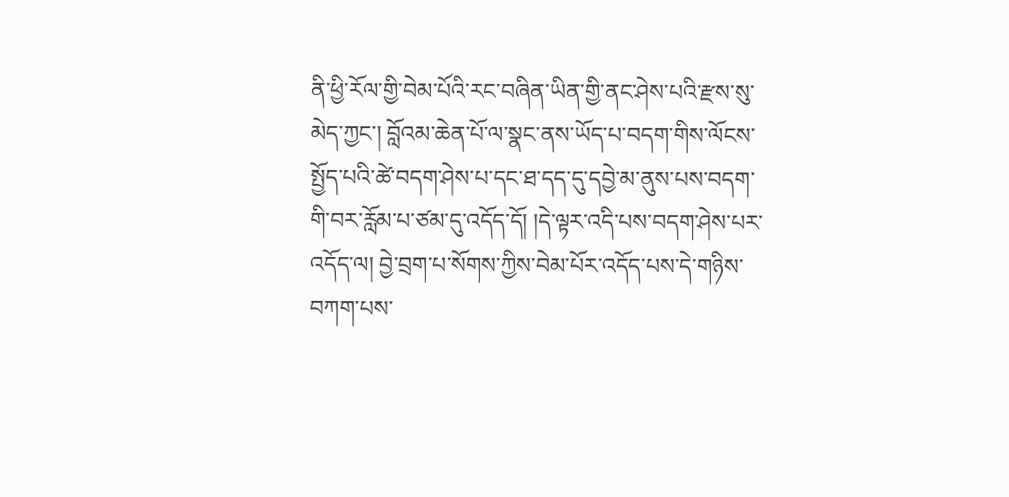ནི་ཕྱི་རོལ་གྱི་བེམ་པོའི་རང་བཞིན་ཡིན་གྱི་ནང་ཤེས་པའི་རྫས་སུ་མེད་ཀྱང་། བློའམ་ཆེན་པོ་ལ་སྣང་ནས་ཡོད་པ་བདག་གིས་ལོངས་སྤྱོད་པའི་ཚེ་བདག་ཤེས་པ་དང་ཐ་དད་དུ་དབྱེ་མ་ནུས་པས་བདག་གི་བར་རློམ་པ་ཙམ་དུ་འདོད་དོ། །དེ་ལྟར་འདི་པས་བདག་ཤེས་པར་འདོད་ལ། བྱེ་བྲག་པ་སོགས་ཀྱིས་བེམ་པོར་འདོད་པས་དེ་གཉིས་བཀག་པས་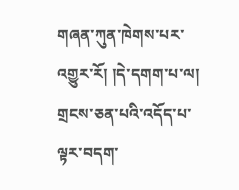གཞན་ཀུན་ཁེགས་པར་འགྱུར་རོ། །དེ་དགག་པ་ལ། གྲངས་ཅན་པའི་འདོད་པ་ལྟར་བདག་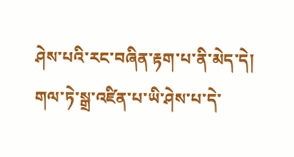ཤེས་པའི་རང་བཞིན་རྟག་པ་ནི་མེད་དེ། གལ་ཏེ་སྒྲ་འཛིན་པ་ཡི་ཤེས་པ་དེ་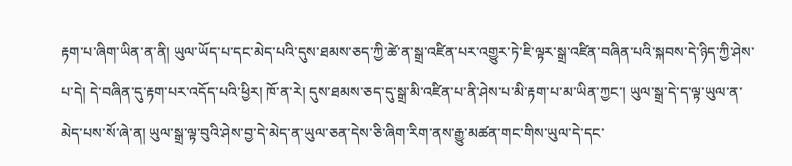རྟག་པ་ཞིག་ཡིན་ན་ནི། ཡུལ་ཡོད་པ་དང་མེད་པའི་དུས་ཐམས་ཅད་ཀྱི་ཚེ་ན་སྒྲ་འཛིན་པར་འགྱུར་ཏེ་ཇི་ལྟར་སྒྲ་འཛིན་བཞིན་པའི་སྐབས་དེ་ཉིད་ཀྱི་ཤེས་པ་དེ། དེ་བཞིན་དུ་རྟག་པར་འདོད་པའི་ཕྱིར། ཁོ་ན་རེ། དུས་ཐམས་ཅད་དུ་སྒྲ་མི་འཛིན་པ་ནི་ཤེས་པ་མི་རྟག་པ་མ་ཡིན་ཀྱང་། ཡུལ་སྒྲ་དེ་ད་ལྟ་ཡུལ་ན་མེད་པས་སོ་ཞེ་ན། ཡུལ་སྒྲ་ལྟ་བུའི་ཤེས་བྱ་དེ་མེད་ན་ཡུལ་ཅན་དེས་ཅི་ཞིག་རིག་ནས་རྒྱུ་མཚན་གང་གིས་ཡུལ་དེ་དང་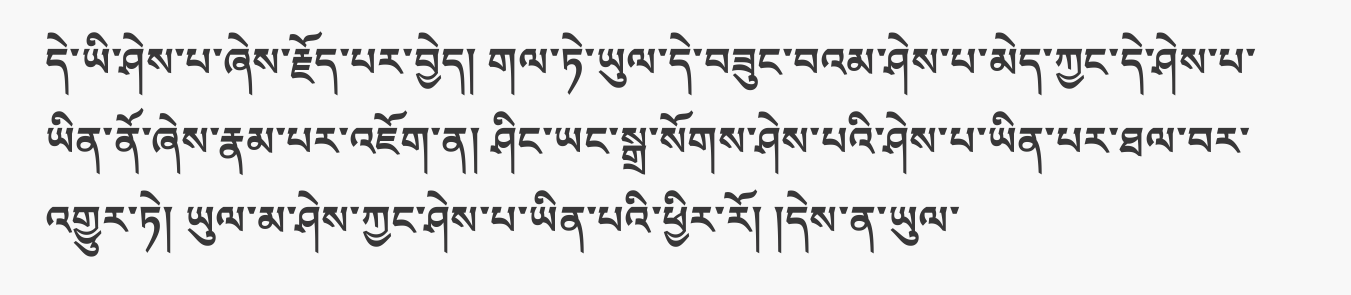དེ་ཡི་ཤེས་པ་ཞེས་རྗོད་པར་བྱེད། གལ་ཏེ་ཡུལ་དེ་བཟུང་བའམ་ཤེས་པ་མེད་ཀྱང་དེ་ཤེས་པ་ཡིན་ནོ་ཞེས་རྣམ་པར་འཇོག་ན། ཤིང་ཡང་སྒྲ་སོགས་ཤེས་པའི་ཤེས་པ་ཡིན་པར་ཐལ་བར་འགྱུར་ཏེ། ཡུལ་མ་ཤེས་ཀྱང་ཤེས་པ་ཡིན་པའི་ཕྱིར་རོ། །དེས་ན་ཡུལ་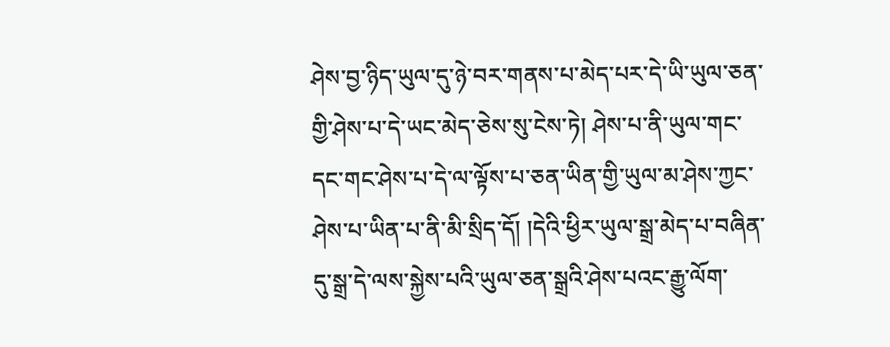ཤེས་བྱ་ཉིད་ཡུལ་དུ་ཉེ་བར་གནས་པ་མེད་པར་དེ་ཡི་ཡུལ་ཅན་གྱི་ཤེས་པ་དེ་ཡང་མེད་ཅེས་སུ་ངེས་ཏེ། ཤེས་པ་ནི་ཡུལ་གང་དང་གང་ཤེས་པ་དེ་ལ་ལྟོས་པ་ཅན་ཡིན་གྱི་ཡུལ་མ་ཤེས་ཀྱང་ཤེས་པ་ཡིན་པ་ནི་མི་སྲིད་དོ། །དེའི་ཕྱིར་ཡུལ་སྒྲ་མེད་པ་བཞིན་དུ་སྒྲ་དེ་ལས་སྐྱེས་པའི་ཡུལ་ཅན་སྒྲའི་ཤེས་པའང་རྒྱུ་ལོག་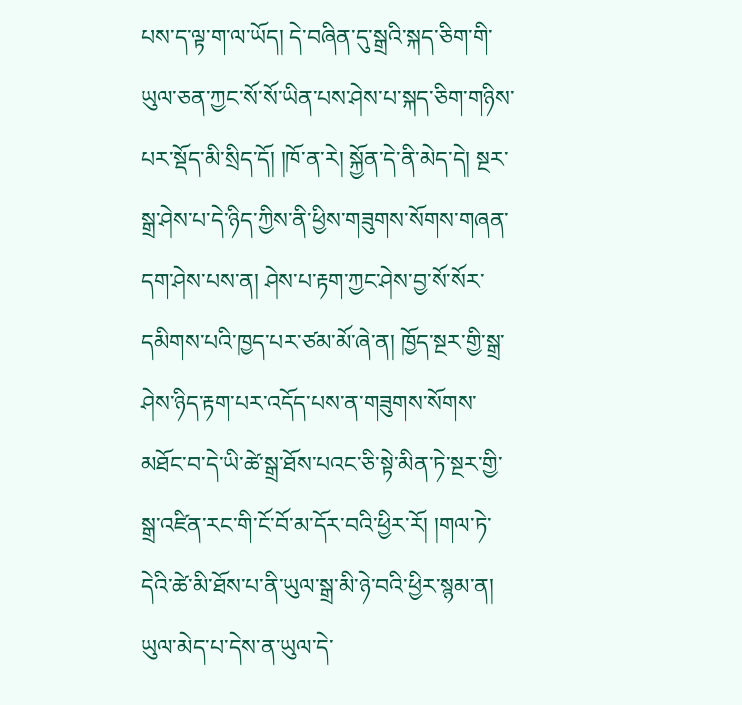པས་ད་ལྟ་ག་ལ་ཡོད། དེ་བཞིན་དུ་སྒྲའི་སྐད་ཅིག་གི་ཡུལ་ཅན་ཀྱང་སོ་སོ་ཡིན་པས་ཤེས་པ་སྐད་ཅིག་གཉིས་པར་སྡོད་མི་སྲིད་དོ། །ཁོ་ན་རེ། སྐྱོན་དེ་ནི་མེད་དེ། སྔར་སྒྲ་ཤེས་པ་དེ་ཉིད་ཀྱིས་ནི་ཕྱིས་གཟུགས་སོགས་གཞན་དག་ཤེས་པས་ན། ཤེས་པ་རྟག་ཀྱང་ཤེས་བྱ་སོ་སོར་དམིགས་པའི་ཁྱད་པར་ཙམ་མོ་ཞེ་ན། ཁྱོད་སྔར་གྱི་སྒྲ་ཤེས་ཉིད་རྟག་པར་འདོད་པས་ན་གཟུགས་སོགས་མཐོང་བ་དེ་ཡི་ཚེ་སྒྲ་ཐོས་པའང་ཅི་སྟེ་མིན་ཏེ་སྔར་གྱི་སྒྲ་འཛིན་རང་གི་ངོ་བོ་མ་དོར་བའི་ཕྱིར་རོ། །གལ་ཏེ་དེའི་ཚེ་མི་ཐོས་པ་ནི་ཡུལ་སྒྲ་མི་ཉེ་བའི་ཕྱིར་སྙམ་ན། ཡུལ་མེད་པ་དེས་ན་ཡུལ་དེ་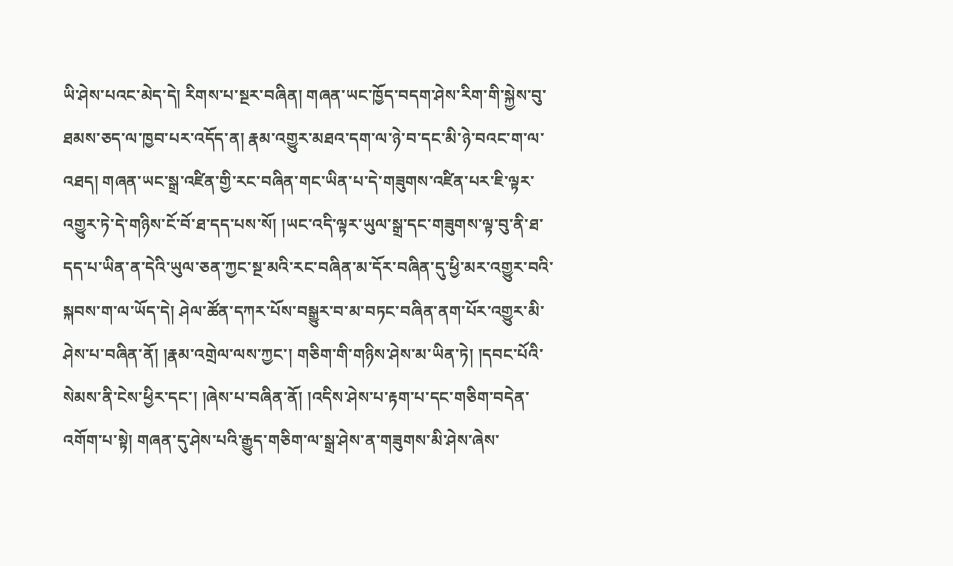ཡི་ཤེས་པའང་མེད་དེ། རིགས་པ་སྔར་བཞིན། གཞན་ཡང་ཁྱོད་བདག་ཤེས་རིག་གི་སྐྱེས་བུ་ཐམས་ཅད་ལ་ཁྱབ་པར་འདོད་ན། རྣམ་འགྱུར་མཐའ་དག་ལ་ཉེ་བ་དང་མི་ཉེ་བའང་ག་ལ་འཐད། གཞན་ཡང་སྒྲ་འཛིན་གྱི་རང་བཞིན་གང་ཡིན་པ་དེ་གཟུགས་འཛིན་པར་ཇི་ལྟར་འགྱུར་ཏེ་དེ་གཉིས་ངོ་བོ་ཐ་དད་པས་སོ། །ཡང་འདི་ལྟར་ཡུལ་སྒྲ་དང་གཟུགས་ལྟ་བུ་ནི་ཐ་དད་པ་ཡིན་ན་དེའི་ཡུལ་ཅན་ཀྱང་སྔ་མའི་རང་བཞིན་མ་དོར་བཞིན་དུ་ཕྱི་མར་འགྱུར་བའི་སྐབས་ག་ལ་ཡོད་དེ། ཤེལ་ཚོན་དཀར་པོས་བསྒྱུར་བ་མ་བཏང་བཞིན་ནག་པོར་འགྱུར་མི་ཤེས་པ་བཞིན་ནོ། །རྣམ་འགྲེལ་ལས་ཀྱང་། གཅིག་གི་གཉིས་ཤེས་མ་ཡིན་ཏེ། །དབང་པོའི་སེམས་ནི་ངེས་ཕྱིར་དང་། །ཞེས་པ་བཞིན་ནོ། །འདིས་ཤེས་པ་རྟག་པ་དང་གཅིག་བདེན་འགོག་པ་སྟེ། གཞན་དུ་ཤེས་པའི་རྒྱུད་གཅིག་ལ་སྒྲ་ཤེས་ན་གཟུགས་མི་ཤེས་ཞེས་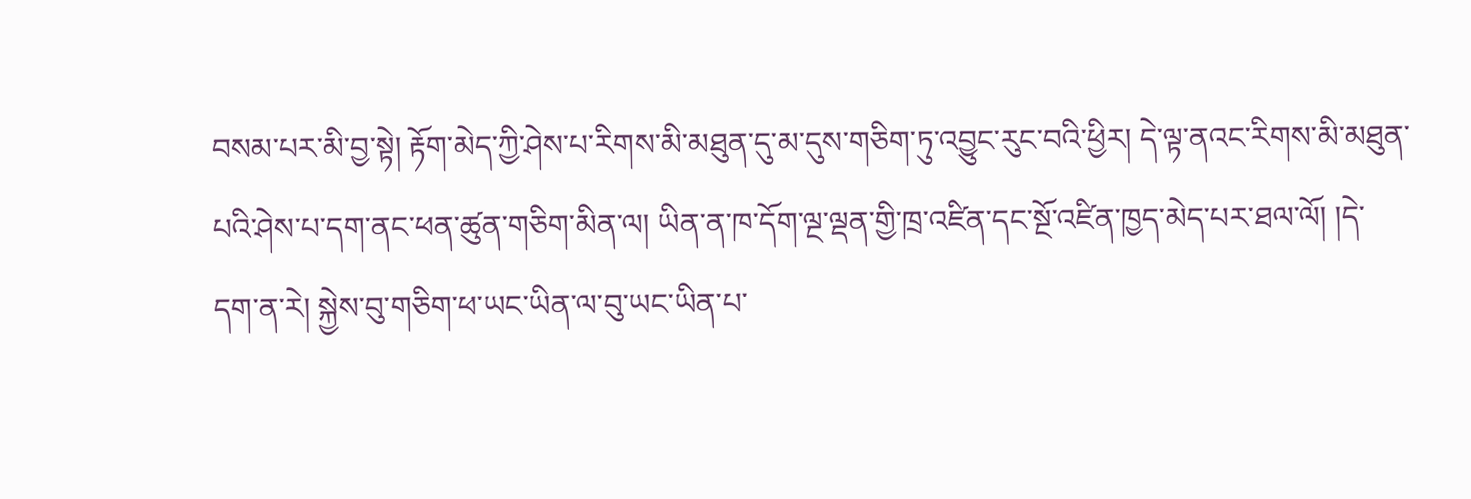བསམ་པར་མི་བྱ་སྟེ། རྟོག་མེད་ཀྱི་ཤེས་པ་རིགས་མི་མཐུན་དུ་མ་དུས་གཅིག་ཏུ་འབྱུང་རུང་བའི་ཕྱིར། དེ་ལྟ་ནའང་རིགས་མི་མཐུན་པའི་ཤེས་པ་དག་ནང་ཕན་ཚུན་གཅིག་མིན་ལ། ཡིན་ན་ཁ་དོག་ལྔ་ལྡན་གྱི་ཁྲ་འཛིན་དང་སྔོ་འཛིན་ཁྱད་མེད་པར་ཐལ་ལོ། །དེ་དག་ན་རེ། སྐྱེས་བུ་གཅིག་ཕ་ཡང་ཡིན་ལ་བུ་ཡང་ཡིན་པ་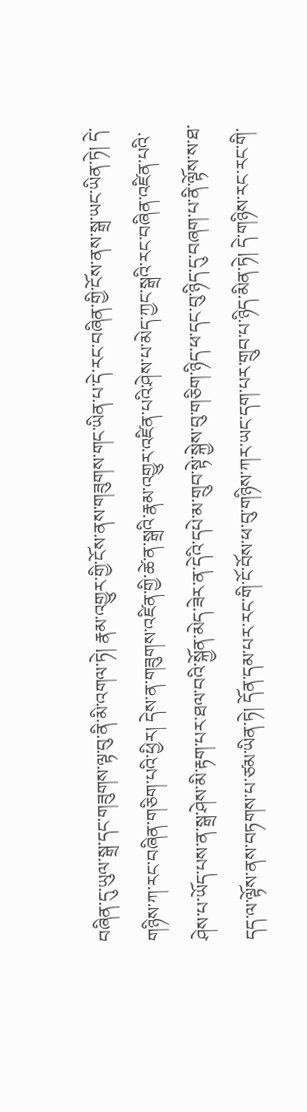བཞིན་དུ་ཡུལ་སྒྲ་དང་གཟུགས་ལྟ་བུ་ནི་མི་འགལ་ཏེ། རྣམ་འགྱུར་གྱི་ངོས་ནས་གཟུགས་གང་ཡིན་པ་དེ་རང་བཞིན་གྱི་ངོས་ནས་སྒྲ་ཡང་ཡིན་ཏེ། དེ་གཉིས་ཀ་རང་བཞིན་གཅིག་པའི་ཕྱིར། དེས་ན་གཟུགས་འཛིན་གྱི་ཚེ་ན་སྒྲའི་རྣམ་འགྱུར་འཛིན་པའི་ཤེས་པ་མེད་ཀྱང་སྒྲའི་རང་བཞིན་འཛིན་པའི་ཤེས་པ་ཡོད་པས་ན་སྒྲ་ཤེས་མི་རྟག་པར་ཐལ་བའི་སྐྱོན་མེད་ཟེར་ན་དེའི་དཔེ་མ་གྲུབ་སྟེ་སྐྱེས་བུ་གཅིག་ཉིད་ཕ་དང་བུ་ཉིད་དུ་བཞག་པ་ནི་ལྟོས་ས་ཐ་དད་ལ་ལྟོས་ནས་བཏགས་པ་ཙམ་ཡིན་ཏེ། དོན་དམ་པར་རང་གི་ངོ་བོས་ཕ་བུ་གཉིས་ཀར་ཡང་དག་པར་གྲུབ་པ་ཉིད་མིན་ཏེ། དེ་གཉིས་རང་རང་གི་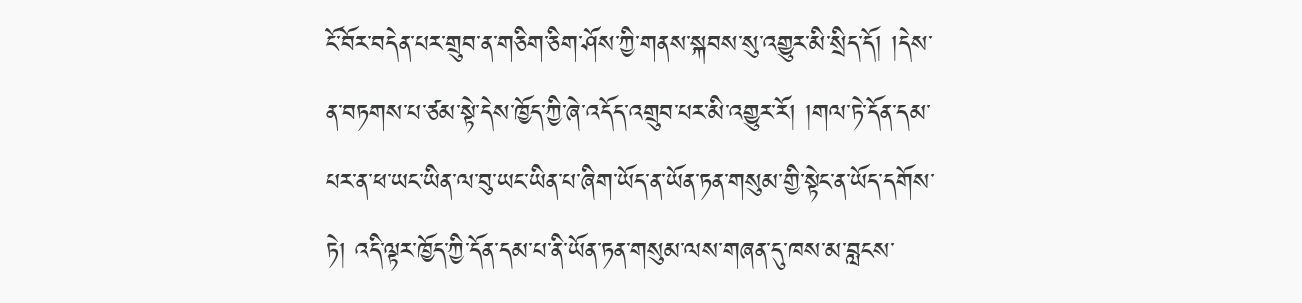ངོ་བོར་བདེན་པར་གྲུབ་ན་གཅིག་ཅིག་ཤོས་ཀྱི་གནས་སྐབས་སུ་འགྱུར་མི་སྲིད་དོ། །དེས་ན་བཏགས་པ་ཙམ་སྟེ་དེས་ཁྱོད་ཀྱི་ཞེ་འདོད་འགྲུབ་པར་མི་འགྱུར་རོ། །གལ་ཏེ་དོན་དམ་པར་ན་ཕ་ཡང་ཡིན་ལ་བུ་ཡང་ཡིན་པ་ཞིག་ཡོད་ན་ཡོན་ཏན་གསུམ་གྱི་སྟེང་ན་ཡོད་དགོས་ཏེ། འདི་ལྟར་ཁྱོད་ཀྱི་དོན་དམ་པ་ནི་ཡོན་ཏན་གསུམ་ལས་གཞན་དུ་ཁས་མ་བླངས་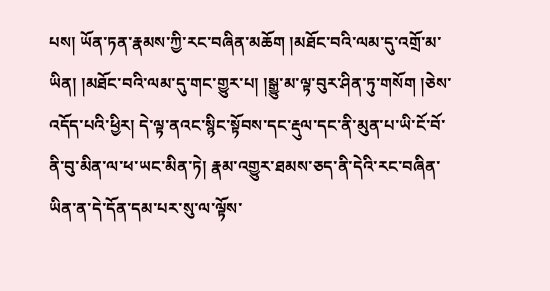པས། ཡོན་ཏན་རྣམས་ཀྱི་རང་བཞིན་མཆོག །མཐོང་བའི་ལམ་དུ་འགྲོ་མ་ཡིན། །མཐོང་བའི་ལམ་དུ་གང་གྱུར་པ། །སྒྱུ་མ་ལྟ་བུར་ཤིན་ཏུ་གསོག །ཅེས་འདོད་པའི་ཕྱིར། དེ་ལྟ་ནའང་སྙིང་སྟོབས་དང་རྡུལ་དང་ནི་མུན་པ་ཡི་ངོ་བོ་ནི་བུ་མིན་ལ་ཕ་ཡང་མིན་ཏེ། རྣམ་འགྱུར་ཐམས་ཅད་ནི་དེའི་རང་བཞིན་ཡིན་ན་དེ་དོན་དམ་པར་སུ་ལ་ལྟོས་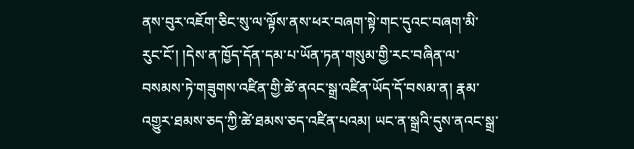ནས་བུར་འཇོག་ཅིང་སུ་ལ་ལྟོས་ནས་ཕར་བཞག་སྟེ་གང་དུའང་བཞག་མི་རུང་ངོ་། །དེས་ན་ཁྱོད་དོན་དམ་པ་ཡོན་ཏན་གསུམ་གྱི་རང་བཞིན་ལ་བསམས་ཏེ་གཟུགས་འཛིན་གྱི་ཚེ་ནའང་སྒྲ་འཛིན་ཡོད་དོ་བསམ་ན། རྣམ་འགྱུར་ཐམས་ཅད་ཀྱི་ཚེ་ཐམས་ཅད་འཛིན་པའམ། ཡང་ན་སྒྲའི་དུས་ནའང་སྒྲ་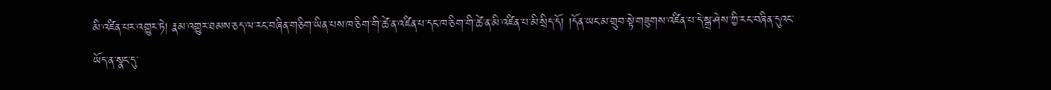མི་འཛིན་པར་འགྱུར་ཏེ། རྣམ་འགྱུར་ཐམས་ཅད་ལ་རང་བཞིན་གཅིག་ཡིན་པས་ཁ་ཅིག་གི་ཚེ་ན་འཛིན་པ་དང་ཁ་ཅིག་གི་ཚེ་ན་མི་འཛིན་པ་མི་སྲིད་དོ། །དོན་ཡང་མ་གྲུབ་སྟེ་གཟུགས་འཛིན་པ་དེ་སྒྲ་ཤེས་ཀྱི་རང་བཞིན་དུའང་ཡོད་ན་སྣང་དུ་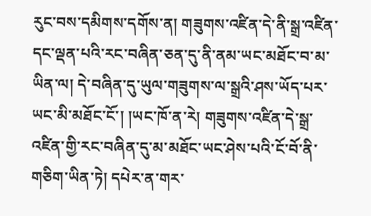རུང་བས་དམིགས་དགོས་ན། གཟུགས་འཛིན་དེ་ནི་སྒྲ་འཛིན་དང་ལྡན་པའི་རང་བཞིན་ཅན་དུ་ནི་ནམ་ཡང་མཐོང་བ་མ་ཡིན་ལ། དེ་བཞིན་དུ་ཡུལ་གཟུགས་ལ་སྒྲའི་ཤས་ཡོད་པར་ཡང་མི་མཐོང་ངོ་། །ཡང་ཁོ་ན་རེ། གཟུགས་འཛིན་དེ་སྒྲ་འཛིན་གྱི་རང་བཞིན་དུ་མ་མཐོང་ཡང་ཤེས་པའི་ངོ་བོ་ནི་གཅིག་ཡིན་ཏེ། དཔེར་ན་གར་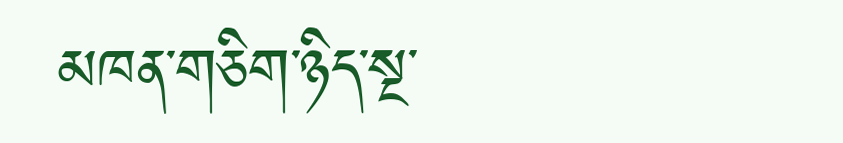མཁན་གཅིག་ཉིད་སྔ་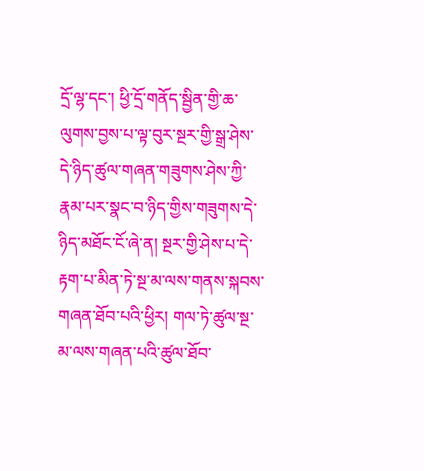དྲོ་ལྷ་དང་། ཕྱི་དྲོ་གནོད་སྦྱིན་གྱི་ཆ་ལུགས་བྱས་པ་ལྟ་བུར་སྔར་གྱི་སྒྲ་ཤེས་དེ་ཉིད་ཚུལ་གཞན་གཟུགས་ཤེས་ཀྱི་རྣམ་པར་སྣང་བ་ཉིད་གྱིས་གཟུགས་དེ་ཉིད་མཐོང་ངོ་ཞེ་ན། སྔར་གྱི་ཤེས་པ་དེ་རྟག་པ་མིན་ཏེ་སྔ་མ་ལས་གནས་སྐབས་གཞན་ཐོབ་པའི་ཕྱིར། གལ་ཏེ་ཚུལ་སྔ་མ་ལས་གཞན་པའི་ཚུལ་ཐོབ་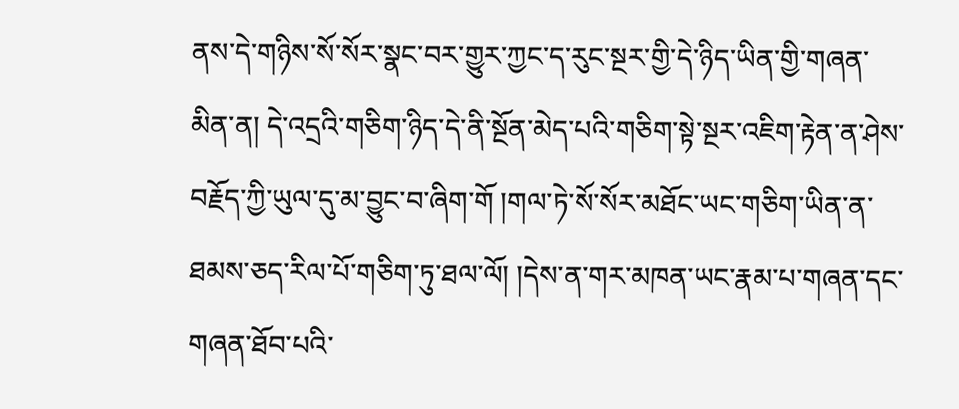ནས་དེ་གཉིས་སོ་སོར་སྣང་བར་གྱུར་ཀྱང་ད་རུང་སྔར་གྱི་དེ་ཉིད་ཡིན་གྱི་གཞན་མིན་ན། དེ་འདྲའི་གཅིག་ཉིད་དེ་ནི་སྔོན་མེད་པའི་གཅིག་སྟེ་སྔར་འཇིག་རྟེན་ན་ཤེས་བརྗོད་ཀྱི་ཡུལ་དུ་མ་བྱུང་བ་ཞིག་གོ །གལ་ཏེ་སོ་སོར་མཐོང་ཡང་གཅིག་ཡིན་ན་ཐམས་ཅད་རིལ་པོ་གཅིག་ཏུ་ཐལ་ལོ། །དེས་ན་གར་མཁན་ཡང་རྣམ་པ་གཞན་དང་གཞན་ཐོབ་པའི་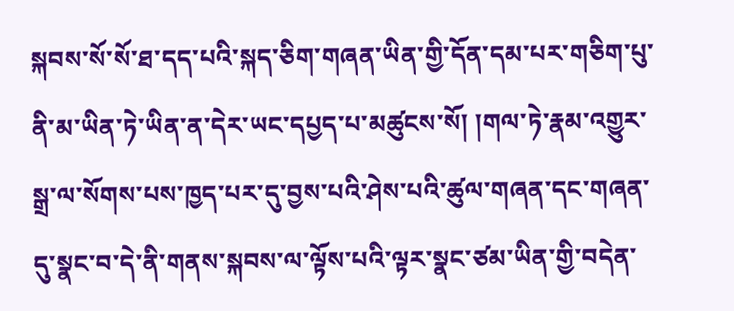སྐབས་སོ་སོ་ཐ་དད་པའི་སྐད་ཅིག་གཞན་ཡིན་གྱི་དོན་དམ་པར་གཅིག་པུ་ནི་མ་ཡིན་ཏེ་ཡིན་ན་དེར་ཡང་དཔྱད་པ་མཚུངས་སོ། །གལ་ཏེ་རྣམ་འགྱུར་སྒྲ་ལ་སོགས་པས་ཁྱད་པར་དུ་བྱས་པའི་ཤེས་པའི་ཚུལ་གཞན་དང་གཞན་དུ་སྣང་བ་དེ་ནི་གནས་སྐབས་ལ་ལྟོས་པའི་ལྟར་སྣང་ཙམ་ཡིན་གྱི་བདེན་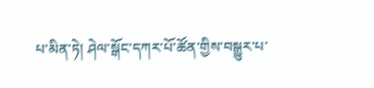པ་མིན་ཏེ། ཤེལ་སྒོང་དཀར་པོ་ཚོན་གྱིས་བསྒྱུར་པ་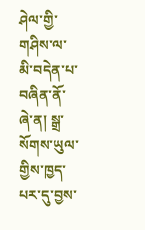ཤེལ་གྱི་གཤིས་ལ་མི་བདེན་པ་བཞིན་ནོ་ཞེ་ན། སྒྲ་སོགས་ཡུལ་གྱིས་ཁྱད་པར་དུ་བྱས་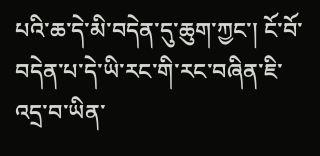པའི་ཆ་དེ་མི་བདེན་དུ་ཆུག་ཀྱང་། ངོ་བོ་བདེན་པ་དེ་ཡི་རང་གི་རང་བཞིན་ཇི་འདྲ་བ་ཡིན་